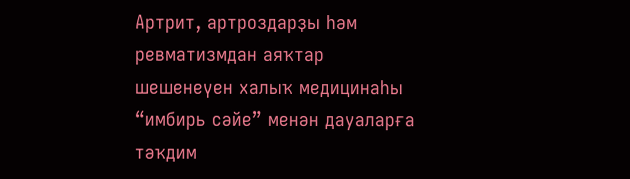Артрит, артроздарҙы һәм ревматизмдан аяҡтар шешенеүен халыҡ медицинаһы “имбирь сәйе” менән дауаларға тәҡдим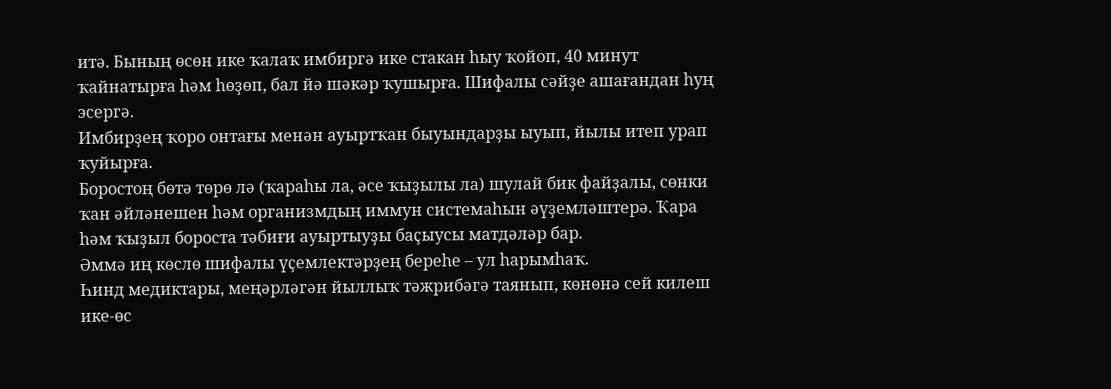итә. Бының өсөн ике ҡалаҡ имбиргә ике стакан һыу ҡойоп, 40 минут ҡайнатырға һәм һөҙөп, бал йә шәкәр ҡушырға. Шифалы сәйҙе ашағандан һуң эсергә.
Имбирҙең ҡоро онтағы менән ауыртҡан быуындарҙы ыуып, йылы итеп урап ҡуйырға.
Боростоң бөтә төрө лә (ҡараһы ла, әсе ҡыҙылы ла) шулай бик файҙалы, сөнки ҡан әйләнешен һәм организмдың иммун системаһын әүҙемләштерә. Ҡара һәм ҡыҙыл бороста тәбиғи ауыртыуҙы баҫыусы матдәләр бар.
Әммә иң көслө шифалы үҫемлектәрҙең береһе – ул һарымһаҡ.
Һинд медиктары, меңәрләгән йыллыҡ тәжрибәгә таянып, көнөнә сей килеш ике-өс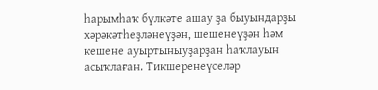һарымһаҡ бүлкәте ашау ҙа быуындарҙы хәрәкәтһеҙләнеүҙән, шешенеүҙән һәм кешене ауыртыныуҙарҙан һаҡлауын асыҡлаған. Тикшеренеүселәр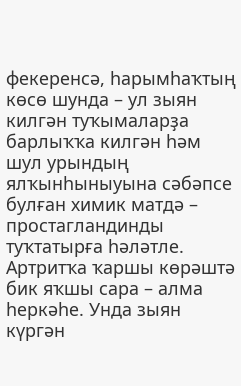фекеренсә, һарымһаҡтың көсө шунда – ул зыян килгән туҡымаларҙа барлыҡҡа килгән һәм шул урындың ялҡынһыныуына сәбәпсе булған химик матдә – простагландинды туҡтатырға һәләтле.
Артритҡа ҡаршы көрәштә бик яҡшы сара – алма һеркәһе. Унда зыян күргән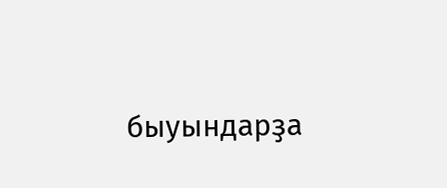быуындарҙа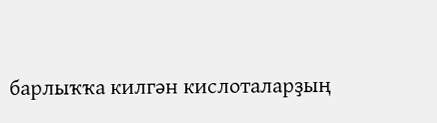барлыҡҡа килгән кислоталарҙың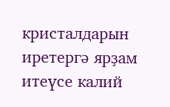кристалдарын иретергә ярҙам итеүсе калий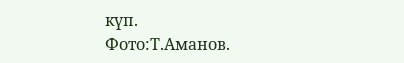күп.
Фото:Т.Аманов.